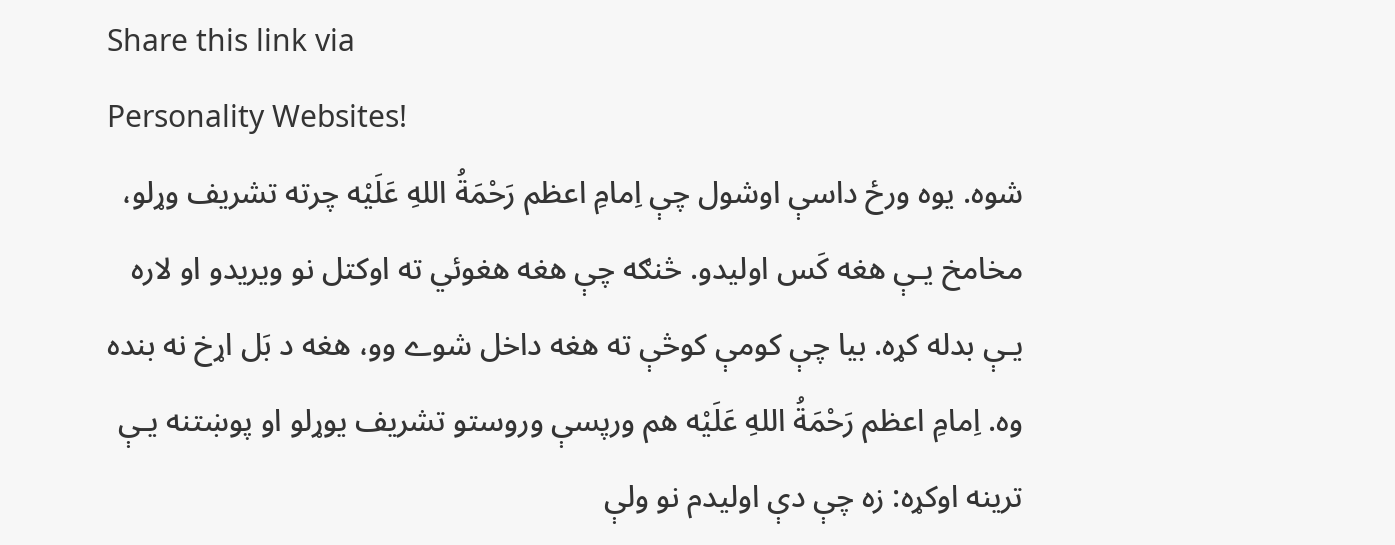Share this link via
Personality Websites!
شوه. يوه ورځ داسې اوشول چې اِمامِ اعظم رَحْمَةُ اللهِ عَلَيْه چرته تشريف وړلو، مخامخ يـې هغه کَس اوليدو. څنګه چې هغه هغوئي ته اوکتل نو ويريدو او لاره يـې بدله کړه. بيا چې کومې کوڅې ته هغه داخل شوے وو، هغه د بَل اړخ نه بنده وه. اِمامِ اعظم رَحْمَةُ اللهِ عَلَيْه هم ورپسې وروستو تشريف يوړلو او پوښتنه يـې ترينه اوکړه: زه چې دې اوليدم نو ولې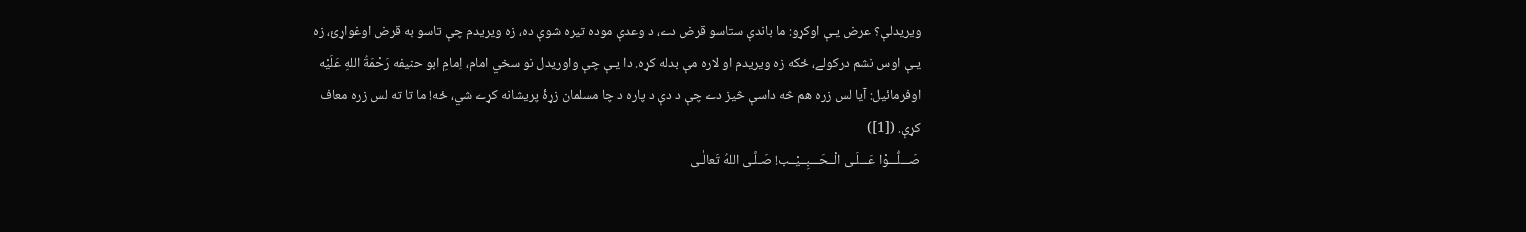ويريدلې؟ عرض يـې اوکړو: ما باندې ستاسو قرض دے، د وعدې موده تيره شوې ده، زه ويريدم چې تاسو به قرض اوغواړئ، زه يـې اوس نشم درکولے، ځکه زه ويريدم او لاره مې بدله کړه. دا يـې چې واوريدل نو سخي امام، اِمامِ ابو حنيفه رَحْمَةُ اللهِ عَلَيْه اوفرمائيل: آيا لس زره هم څه داسې څيز دے چې د دې د پاره د چا مسلمان زړۀ پريشانه کړے شي، ځه! ما تا ته لس زره معاف کړې. ([1])
صَـــلُّـــوْا عَـــلَـی الْــحَـــبِــيْــب! صَـلَّـی اللهُ تَعالٰـی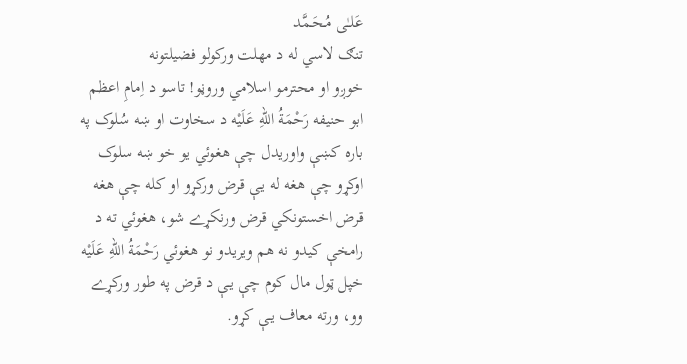عَلـٰی مُـحَـمَّد
تنګ لاسي له د مهلت ورکولو فضيلتونه
خوږو او محترمو اسلامي وروڼو! تاسو د اِمامِ اعظم ابو حنيفه رَحْمَةُ اللهِ عَلَيْه د سخاوت او ښه سُلوک په باره کښې واوريدل چې هغوئي يو خو ښه سلوک اوکړو چې هغه له يـې قرض ورکړو او کله چې هغه قرض اخستونکي قرض ورنکړے شو، هغوئي ته د رامخې کيدو نه هم ويريدو نو هغوئي رَحْمَةُ اللهِ عَلَيْه خپل ټول مال کوم چې يـې د قرض په طور ورکړے وو، ورته معاف يـې کړو.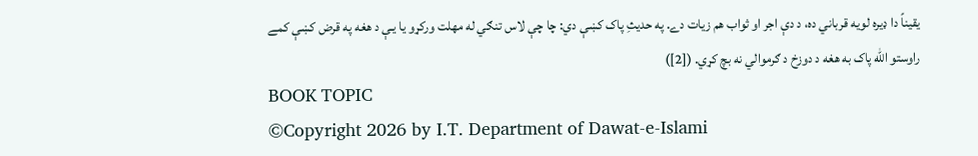يقيناً دا ډيره لويه قرباني ده، د دې اجر او ثواب هم زيات دے. په حديثِ پاک کښې دي: چا چې لاس تنګي له مهلت ورکړو يا يـې د هغه په قرض کښې کمے راوستو الله پاک به هغه د دوزخ د ګرموالي نه بچ کړي. ([2])
BOOK TOPIC
©Copyright 2026 by I.T. Department of Dawat-e-Islami